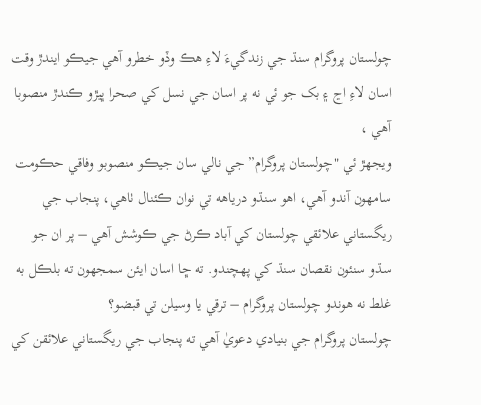چولستان پروگرام سنڌ جي زندگيءَ لاءِ ھڪ وڏو خطرو آھي جيڪو ايندڙ وقت اسان لاءِ اڃ ۽ بک جو ئي نه پر اسان جي نسل کي صحرا ڀيڙو ڪندڙ منصوبا آھي ،
ويجهڙ ئي "چولستان پروگرام” جي نالي سان جيڪو منصوبو وفاقي حڪومت سامهون آندو آهي، اهو سنڌو درياهه تي نوان ڪئنال ٺاهي، پنجاب جي ريگستاني علائقي چولستان کي آباد ڪرڻ جي ڪوشش آهي – پر ان جو سڌو سنئون نقصان سنڌ کي پهچندو. ته ڇا اسان ايئن سمجھون ته بلڪل به غلط نه ھوندو چولستان پروگرام – ترقي يا وسيلن تي قبضو؟
چولستان پروگرام جي بنيادي دعويٰ آهي ته پنجاب جي ريگستاني علائقن کي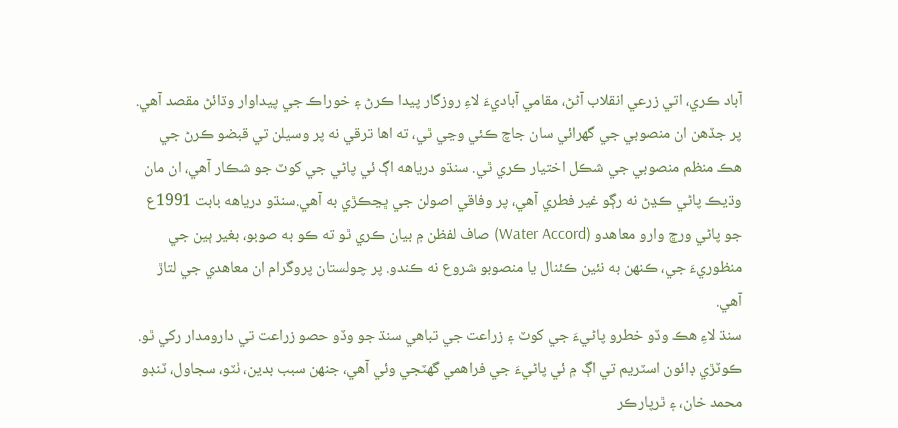آباد ڪري، اتي زرعي انقلاب آڻڻ، مقامي آباديءَ لاءِ روزگار پيدا ڪرڻ ۽ خوراڪ جي پيداوار وڌائڻ مقصد آهي. پر جڏهن ان منصوبي جي گھرائي سان جاچ ڪئي وڃي ٿي، ته اها ترقي نه پر وسيلن تي قبضو ڪرڻ جي هڪ منظم منصوبي جي شڪل اختيار ڪري ٿي. سنڌو درياهه اڳ ئي پاڻي جي کوٽ جو شڪار آهي، ان مان وڌيڪ پاڻي ڪڍڻ نه رڳو غير فطري آهي، پر وفاقي اصولن جي ڀڃڪڙي به آهي.سنڌو درياهه بابت 1991ع جو پاڻي ورڇ وارو معاهدو (Water Accord) صاف لفظن ۾ بيان ڪري ٿو ته ڪو به صوبو، بغير ٻين جي منظوريءَ جي، ڪنهن به نئين ڪئنال يا منصوبو شروع نه ڪندو. پر چولستان پروگرام ان معاهدي جي لتاڙ آهي.
سنڌ لاءِ ھڪ وڏو خطرو پاڻيءَ جي کوٽ ۽ زراعت جي تباهي سنڌ جو وڏو حصو زراعت تي دارومدار رکي ٿو. ڪوٽڙي ڊائون اسٽريم تي اڳ ۾ ئي پاڻيءَ جي فراهمي گهٽجي وئي آهي، جنهن سبب بدين، ٺٽو، سجاول، ٽنڊو محمد خان، ۽ ٿرپارڪر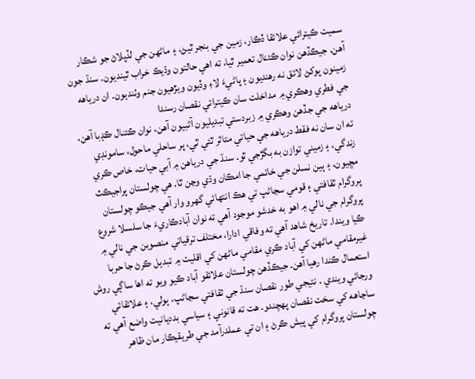سميت ڪيترائي علائقا ڏڪار، زمين جي بنجر ٿيڻ، ۽ ماڻهن جي لڏپلاڻ جو شڪار آهن. جيڪڏهن نوان ڪئنال تعمير ٿيا، ته اهي حالتون وڌيڪ خراب ٿينديون. سنڌ جون زمينون پوکڻ لائق نه رهنديون ۽ پاڻيءَ لاءِ وڏيون ويڙهيون جنم وٺنديون. ان درياهه جي فطري وهڪري ۾ مداخلت سان ڪيترائي نقصان رسندا
درياهه جي جڏهن وهڪري ۾ زبردستي تبديليون آڻبيون آهن، نوان ڪئنال ڪڍبا آهن، ته ان سان نه فقط درياهه جي حياتي متاثر ٿئي ٿي، پر ساحلي ماحول، سامونڊي زندگي، ۽ زميني توازن به بگڙجي ٿو. سنڌ جي درياهن ۾ آبي حيات، خاص ڪري مڇيون، ۽ ٻين نسلن جي خاتمي جا امڪان وڌي وڃن ٿا. ھي چولستان پراجيڪٽ پروگرام ثقافتي ۽ قومي سڃاڻپ تي ھڪ انتھائي گھرو وار آھي جيڪو چولستان پروگرام جي نالي ۾ اهو به خدشو موجود آهي ته نوان آبادڪاريءَ جا سلسلا شروع ڪيا ويندا. تاريخ شاهد آهي ته وفاقي ادارا، مختلف ترقياتي منصوبن جي نالي ۾ غيرمقامي ماڻهن کي آباد ڪري مقامي ماڻهن کي اقليت ۾ تبديل ڪرڻ جا حربا استعمال ڪندا رهيا آهن. جيڪڏهن چولستان علائقو آباد ڪيو ويو ته اها ساڳي روش ورجائي ويندي . نتيجي طور نقصان سنڌ جي ثقافتي سڃاڻپ، ٻولي، ۽ علائقائي ساڃاهه کي سخت نقصان پهچندو. ھت ته قانوني ۽ سياسي بدديانيت واضع آھي ته چولستان پروگرام کي پيش ڪرڻ ۽ ان تي عملدرآمد جي طريقيڪار مان ظاهر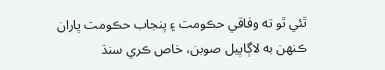ٿئي ٿو ته وفاقي حڪومت ۽ پنجاب حڪومت پاران ڪنهن به لاڳاپيل صوبن، خاص ڪري سنڌ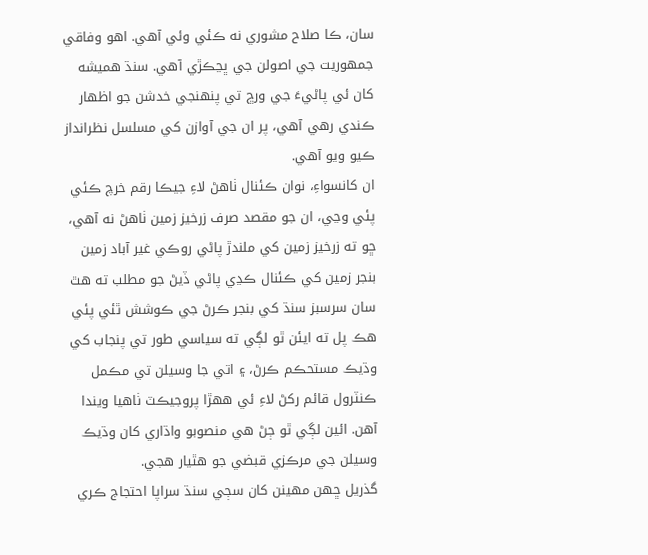سان، ڪا صلاح مشوري نه ڪئي وئي آهي. اهو وفاقي جمهوريت جي اصولن جي ڀڃڪڙي آهي. سنڌ هميشه کان ئي پاڻيءَ جي ورڇ تي پنهنجي خدشن جو اظهار ڪندي رهي آهي، پر ان جي آوازن کي مسلسل نظرانداز ڪيو ويو آهي.
ان کانسواءِ، نوان ڪئنال ٺاهڻ لاءِ جيڪا رقم خرچ ڪئي پئي وڃي، ان جو مقصد صرف زرخيز زمين ٺاهڻ نه آهي، ڇو ته زرخيز زمين کي ملندڙ پاڻي روڪي غير آباد زمين بنجر زمين کي ڪئنال ڪڍي پاڻي ڏيڻ جو مطلب ته ھٿ سان سرسبز سنڌ کي بنجر ڪرڻ جي ڪوشش ٿئي پئي ھڪ پل ته ايئن ٿو لڳي ته سياسي طور تي پنجاب کي وڌيڪ مستحڪم ڪرڻ، ۽ اتي جا وسيلن تي مڪمل ڪنٽرول قائم رکڻ لاءِ ئي ھھڙا پروجيڪٽ ٺاهيا ويندا آهن. ائين لڳي ٿو ڄڻ هي منصوبو واڌاري کان وڌيڪ وسيلن جي مرڪزي قبضي جو هٿيار هجي.
گذريل ڇھن مھينن کان سڄي سنڌ سراپا احتجاج ڪري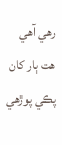رھي آھي ھت ٻار کان پڪي پوڙھي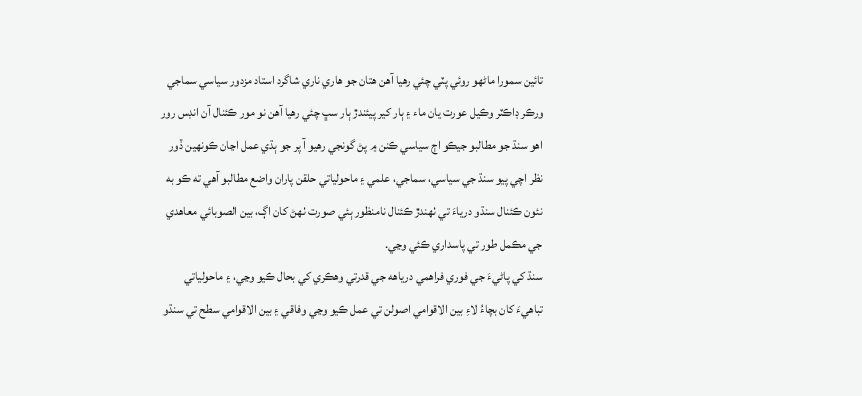تائين سمورا ماڻھو روئي پٽي چئي رھيا آھن ھتان جو ھاري ناري شاگرد استاد مزدور سياسي سماجي ورڪر ڊاڪٽر وڪيل عورت يان ماء ۽ ٻار کير پيئندڙ ٻار سڀ چئي رھيا آھن نو مور ڪئنال آن انڊس رور اھو سنڌ جو مطالبو جيڪو اڄ سياسي ڪنن ۾ پڻ گونجي رھيو آ پر جو ٻڌي عمل اڃان ڪونهين ڏور نظر اچي پيو سنڌ جي سياسي، سماجي، علمي ۽ ماحولياتي حلقن پاران واضع مطالبو آهي ته ڪو به نئون ڪئنال سنڌو درياءَ تي ٺهندڙ ڪئنال نامنظور ٻئي صورت ٺهڻ کان اڳ، بين الصوبائي معاهدي جي مڪمل طور تي پاسداري ڪئي وڃي.
سنڌ کي پاڻيءَ جي فوري فراهمي درياهه جي قدرتي وهڪري کي بحال ڪيو وڃي، ۽ ماحولياتي تباهيءَ کان بچاءُ لاءِ بين الاقوامي اصولن تي عمل ڪيو وڃي وفاقي ۽ بين الاقوامي سطح تي سنڌو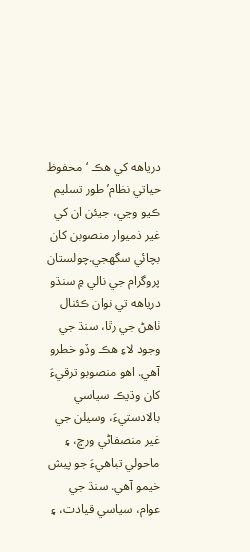درياهه کي هڪ ‘محفوظ حياتي نظام’ طور تسليم ڪيو وڃي، جيئن ان کي غير ذميوار منصوبن کان بچائي سگهجي.چولستان پروگرام جي نالي ۾ سنڌو درياهه تي نوان ڪئنال ٺاهڻ جي رٿا، سنڌ جي وجود لاءِ هڪ وڏو خطرو آهي. اهو منصوبو ترقيءَ کان وڌيڪ سياسي بالادستيءَ، وسيلن جي غير منصفاڻي ورڇ، ۽ ماحولي تباهيءَ جو پيش خيمو آهي. سنڌ جي عوام، سياسي قيادت، ۽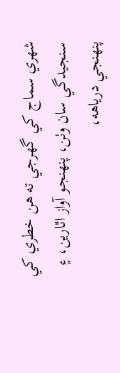شهري سماج کي گهرجي ته هن خطري کي سنجيدگي سان وٺن، پنهنجو آواز اٿارين، ۽ پنهنجي درياهه،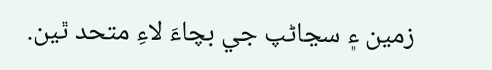زمين ۽ سڃاڻپ جي بچاءَ لاءِ متحد ٿين.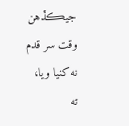جيڪڏهن وقت سر قدم نه کنيا ويا، ته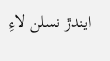ايندڙ نسلن لاءِ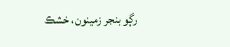رڳو بنجر زمينون، خشڪ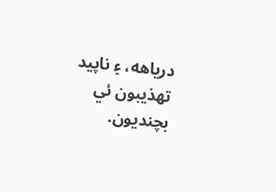درياهه، ۽ ناپيد تهذيبون ئي بچنديون.